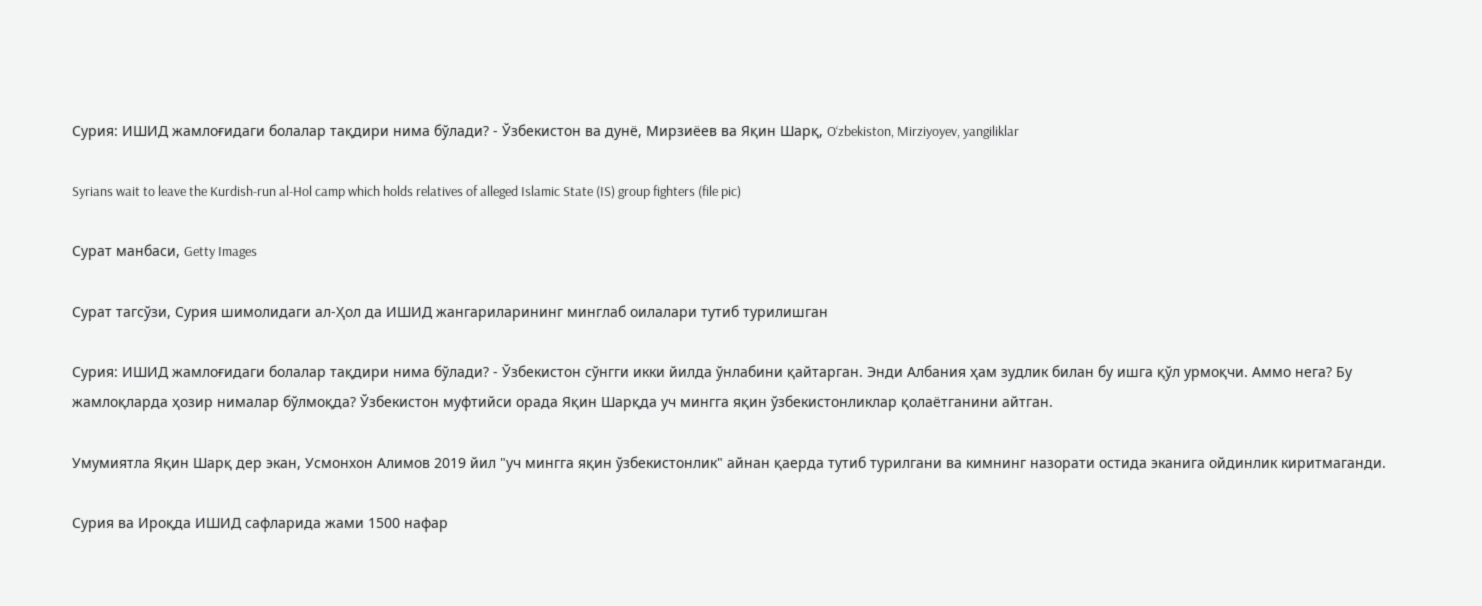Сурия: ИШИД жамлоғидаги болалар тақдири нима бўлади? - Ўзбекистон ва дунё, Мирзиёев ва Яқин Шарқ, O‘zbekiston, Mirziyoyev, yangiliklar

Syrians wait to leave the Kurdish-run al-Hol camp which holds relatives of alleged Islamic State (IS) group fighters (file pic)

Сурат манбаси, Getty Images

Сурат тагсўзи, Сурия шимолидаги ал-Ҳол да ИШИД жангариларининг минглаб оилалари тутиб турилишган

Сурия: ИШИД жамлоғидаги болалар тақдири нима бўлади? - Ўзбекистон сўнгги икки йилда ўнлабини қайтарган. Энди Албания ҳам зудлик билан бу ишга қўл урмоқчи. Аммо нега? Бу жамлоқларда ҳозир нималар бўлмоқда? Ўзбекистон муфтийси орада Яқин Шарқда уч мингга яқин ўзбекистонликлар қолаётганини айтган.

Умумиятла Яқин Шарқ дер экан, Усмонхон Алимов 2019 йил "уч мингга яқин ўзбекистонлик" айнан қаерда тутиб турилгани ва кимнинг назорати остида эканига ойдинлик киритмаганди.

Сурия ва Ироқда ИШИД сафларида жами 1500 нафар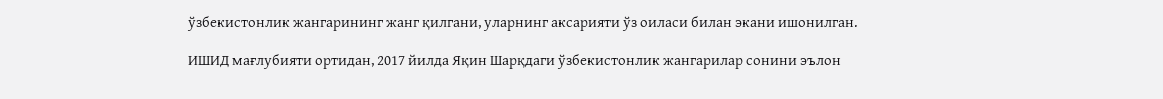ўзбекистонлик жангарининг жанг қилгани, уларнинг аксарияти ўз оиласи билан экани ишонилган.

ИШИД мағлубияти ортидан, 2017 йилда Яқин Шарқдаги ўзбекистонлик жангарилар сонини эълон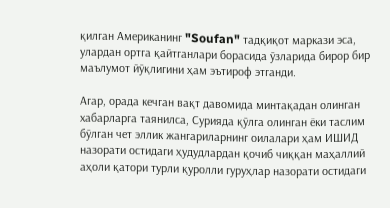қилган Американинг "Soufan" тадқиқот маркази эса, улардан ортга қайтганлари борасида ўзларида бирор бир маълумот йўқлигини ҳам эътироф этганди.

Агар, орада кечган вақт давомида минтақадан олинган хабарларга таянилса, Сурияда қўлга олинган ёки таслим бўлган чет эллик жангариларнинг оилалари ҳам ИШИД назорати остидаги ҳудудлардан қочиб чиққан маҳаллий аҳоли қатори турли қуролли гуруҳлар назорати остидаги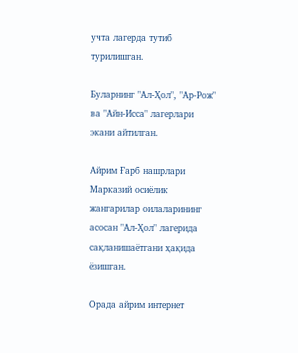учта лагерда тутиб турилишган.

Буларнинг "Ал-Ҳол", "Ар-Рож" ва "Айн-Исса" лагерлари экани айтилган.

Aйрим Ғарб нашрлари Марказий осиёлик жангарилар оилаларининг асосан "Ал-Ҳол" лагерида сақланишаётгани ҳақида ёзишган.

Oрада айрим интернет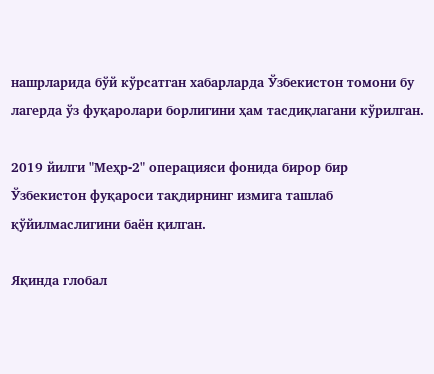нашрларида бўй кўрсатган хабарларда Ўзбекистон томони бу лагерда ўз фуқаролари борлигини ҳам тасдиқлагани кўрилган.

2019 йилги "Меҳр-2" операцияси фонида бирор бир Ўзбекистон фуқароси тақдирнинг измига ташлаб қўйилмаслигини баён қилган.

Яқинда глобал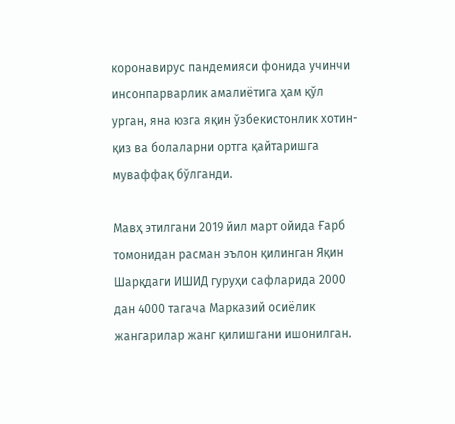коронавирус пандемияси фонида учинчи инсонпарварлик амалиётига ҳам қўл урган, яна юзга яқин ўзбекистонлик хотин-қиз ва болаларни ортга қайтаришга муваффақ бўлганди.

Мавҳ этилгани 2019 йил март ойида Ғарб томонидан расман эълон қилинган Яқин Шарқдаги ИШИД гуруҳи сафларида 2000 дан 4000 тагача Марказий осиёлик жангарилар жанг қилишгани ишонилган.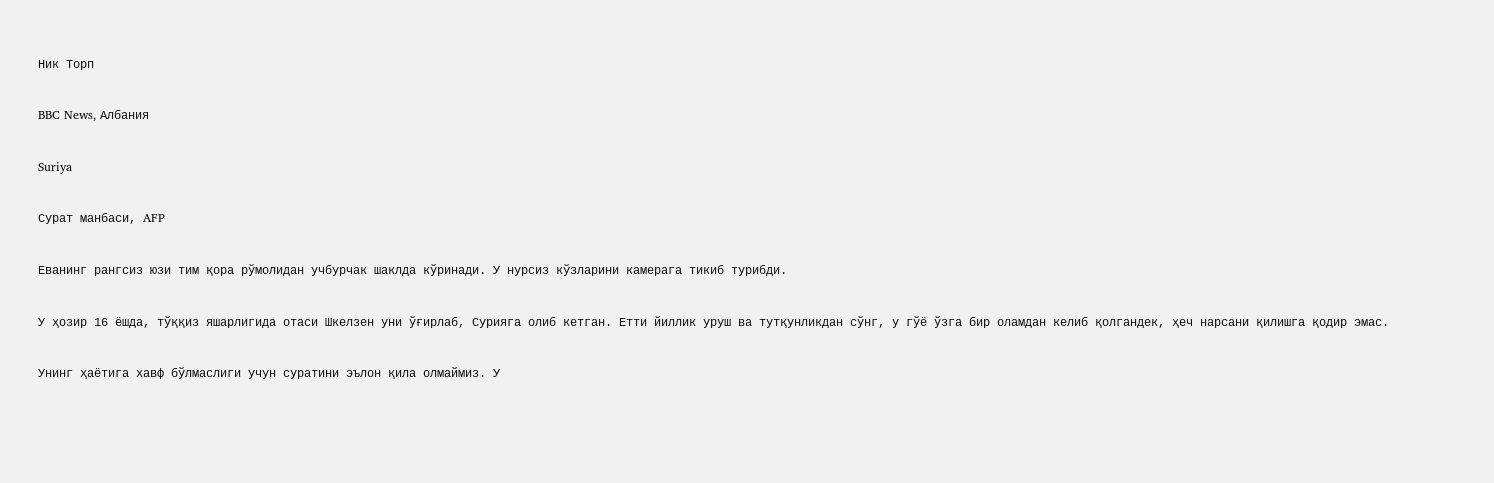Ник Торп

BBC News, Албания

Suriya

Сурат манбаси, AFP

Еванинг рангсиз юзи тим қора рўмолидан учбурчак шаклда кўринади. У нурсиз кўзларини камерага тикиб турибди.

У ҳозир 16 ёшда, тўққиз яшарлигида отаси Шкелзен уни ўғирлаб, Сурияга олиб кетган. Етти йиллик уруш ва тутқунликдан сўнг, у гўё ўзга бир оламдан келиб қолгандек, ҳеч нарсани қилишга қодир эмас.

Унинг ҳаётига хавф бўлмаслиги учун суратини эълон қила олмаймиз. У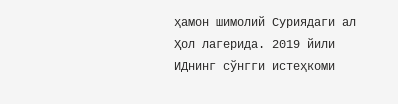ҳамон шимолий Суриядаги ал Ҳол лагерида. 2019 йили ИДнинг сўнгги истеҳкоми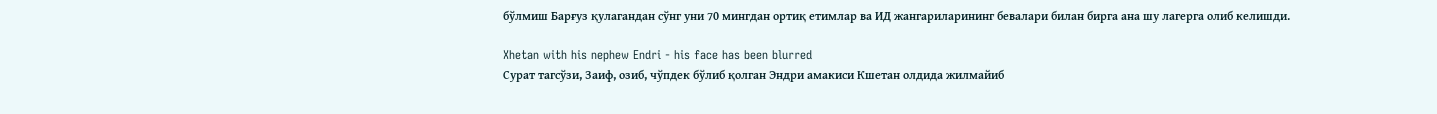бўлмиш Барғуз қулагандан сўнг уни 70 мингдан ортиқ етимлар ва ИД жангариларининг бевалари билан бирга ана шу лагерга олиб келишди.

Xhetan with his nephew Endri - his face has been blurred
Сурат тагсўзи, Заиф, озиб, чўпдек бўлиб қолган Эндри амакиси Кшетан олдида жилмайиб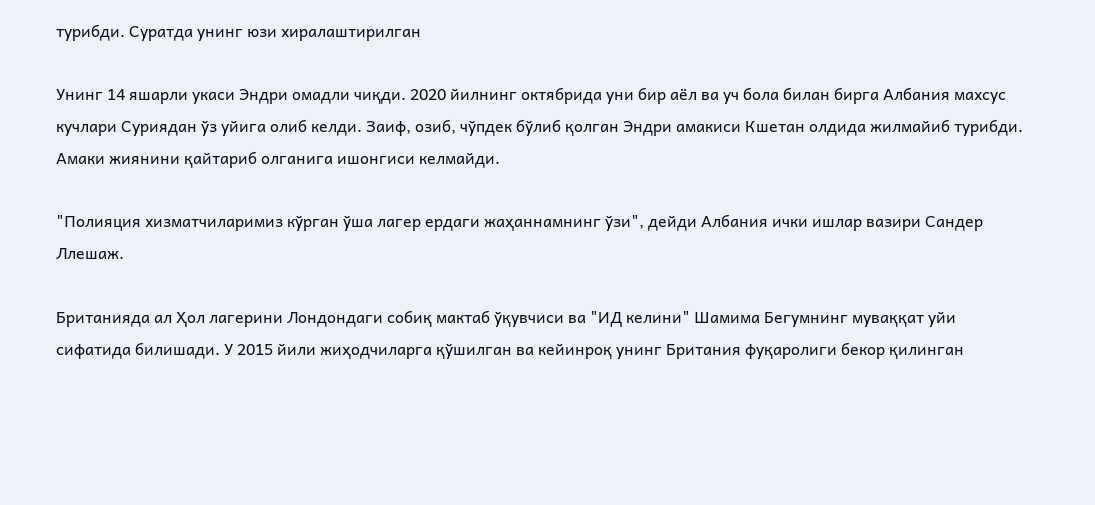турибди. Суратда унинг юзи хиралаштирилган

Унинг 14 яшарли укаси Эндри омадли чиқди. 2020 йилнинг октябрида уни бир аёл ва уч бола билан бирга Албания махсус кучлари Суриядан ўз уйига олиб келди. Заиф, озиб, чўпдек бўлиб қолган Эндри амакиси Кшетан олдида жилмайиб турибди. Амаки жиянини қайтариб олганига ишонгиси келмайди.

"Полияция хизматчиларимиз кўрган ўша лагер ердаги жаҳаннамнинг ўзи", дейди Албания ички ишлар вазири Сандер Ллешаж.

Британияда ал Ҳол лагерини Лондондаги собиқ мактаб ўқувчиси ва "ИД келини" Шамима Бегумнинг муваққат уйи сифатида билишади. У 2015 йили жиҳодчиларга қўшилган ва кейинроқ унинг Британия фуқаролиги бекор қилинган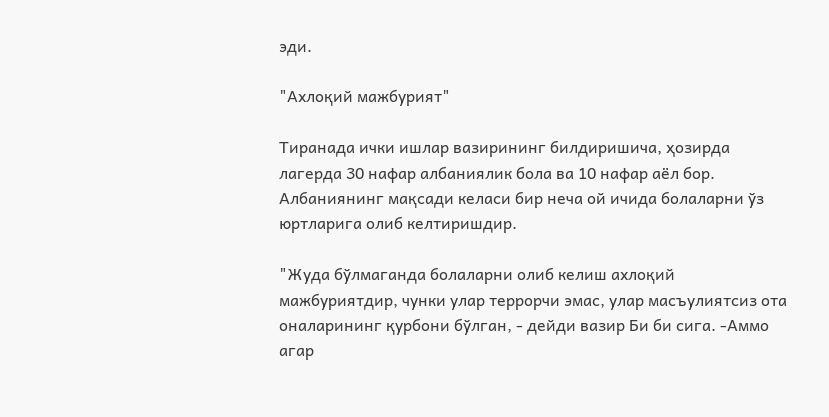эди.

"Ахлоқий мажбурият"

Тиранада ички ишлар вазирининг билдиришича, ҳозирда лагерда 30 нафар албаниялик бола ва 10 нафар аёл бор. Албаниянинг мақсади келаси бир неча ой ичида болаларни ўз юртларига олиб келтиришдир.

"Жуда бўлмаганда болаларни олиб келиш ахлоқий мажбуриятдир, чунки улар террорчи эмас, улар масъулиятсиз ота оналарининг қурбони бўлган, - дейди вазир Би би сига. -Аммо агар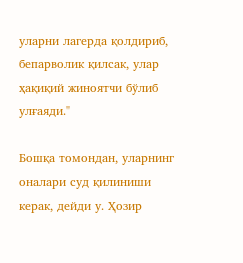уларни лагерда қолдириб, бепарволик қилсак, улар ҳақиқий жиноятчи бўлиб улғаяди."

Бошқа томондан, уларнинг оналари суд қилиниши керак, дейди у. Ҳозир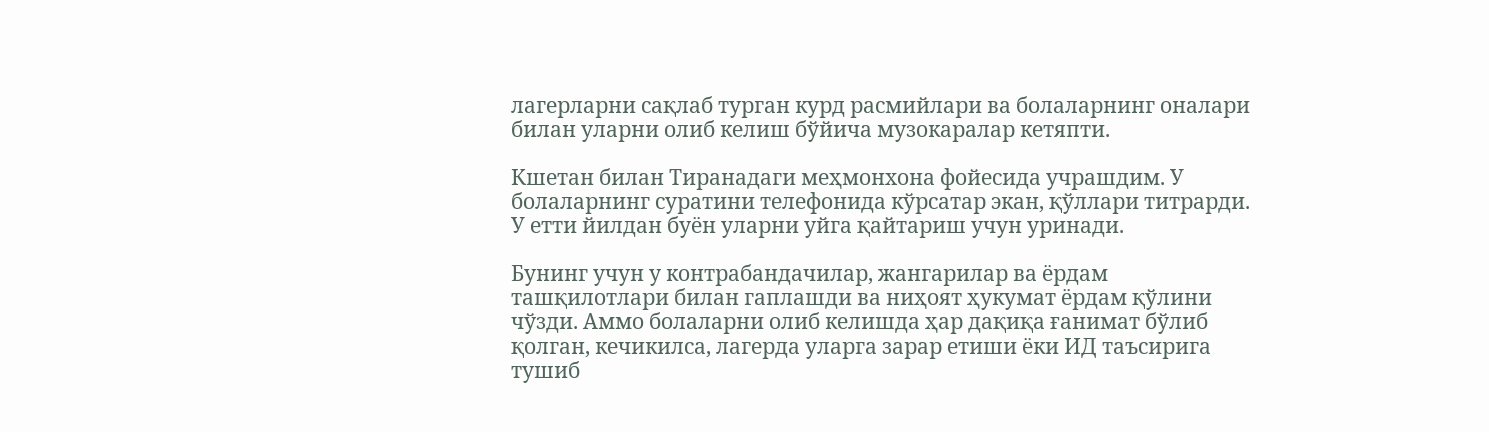лагерларни сақлаб турган курд расмийлари ва болаларнинг оналари билан уларни олиб келиш бўйича музокаралар кетяпти.

Кшетан билан Тиранадаги меҳмонхона фойесида учрашдим. У болаларнинг суратини телефонида кўрсатар экан, қўллари титрарди. У етти йилдан буён уларни уйга қайтариш учун уринади.

Бунинг учун у контрабандачилар, жангарилар ва ёрдам ташқилотлари билан гаплашди ва ниҳоят ҳукумат ёрдам қўлини чўзди. Аммо болаларни олиб келишда ҳар дақиқа ғанимат бўлиб қолган, кечикилса, лагерда уларга зарар етиши ёки ИД таъсирига тушиб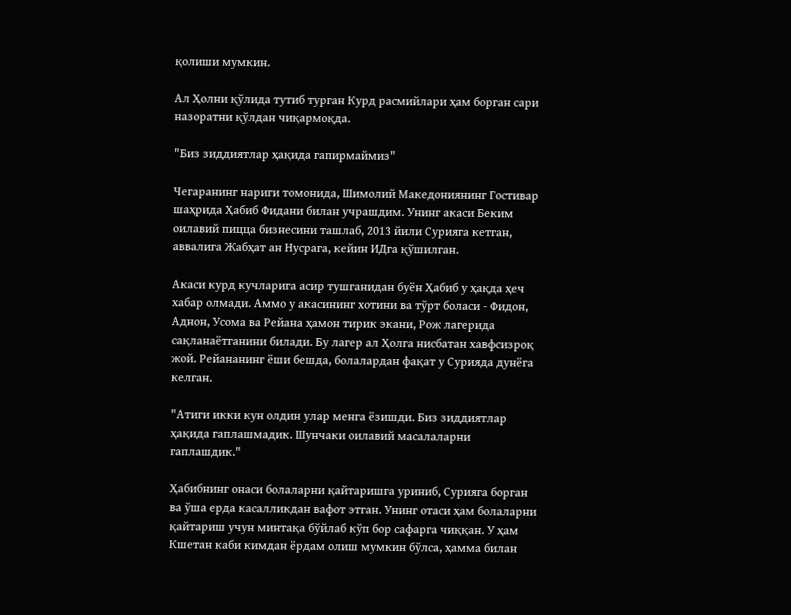қолиши мумкин.

Ал Ҳолни қўлида тутиб турган Курд расмийлари ҳам борган сари назоратни қўлдан чиқармоқда.

"Биз зиддиятлар ҳақида гапирмаймиз"

Чегаранинг нариги томонида, Шимолий Македониянинг Гостивар шаҳрида Ҳабиб Фидани билан учрашдим. Унинг акаси Беким оилавий пицца бизнесини ташлаб, 2013 йили Сурияга кетган, аввалига Жабҳат ан Нусрага, кейин ИДга қўшилган.

Акаси курд кучларига асир тушганидан буён Ҳабиб у ҳақда ҳеч хабар олмади. Аммо у акасининг хотини ва тўрт боласи - Фидон, Аднон, Усома ва Рейана ҳамон тирик экани, Рож лагерида сақланаётганини билади. Бу лагер ал Ҳолга нисбатан хавфсизроқ жой. Рейананинг ёши бешда, болалардан фақат у Сурияда дунёга келган.

"Атиги икки кун олдин улар менга ёзишди. Биз зиддиятлар ҳақида гаплашмадик. Шунчаки оилавий масалаларни гаплашдик."

Ҳабибнинг онаси болаларни қайтаришга уриниб, Сурияга борган ва ўша ерда касалликдан вафот этган. Унинг отаси ҳам болаларни қайтариш учун минтақа бўйлаб кўп бор сафарга чиққан. У ҳам Кшетан каби кимдан ёрдам олиш мумкин бўлса, ҳамма билан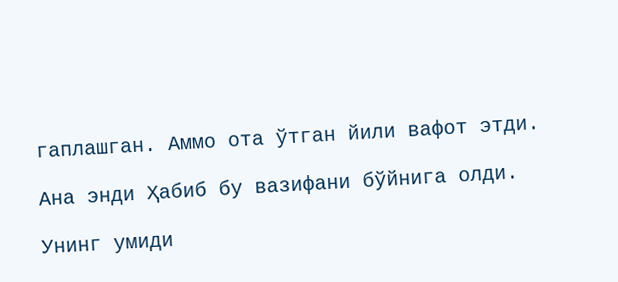гаплашган. Аммо ота ўтган йили вафот этди.

Ана энди Ҳабиб бу вазифани бўйнига олди.

Унинг умиди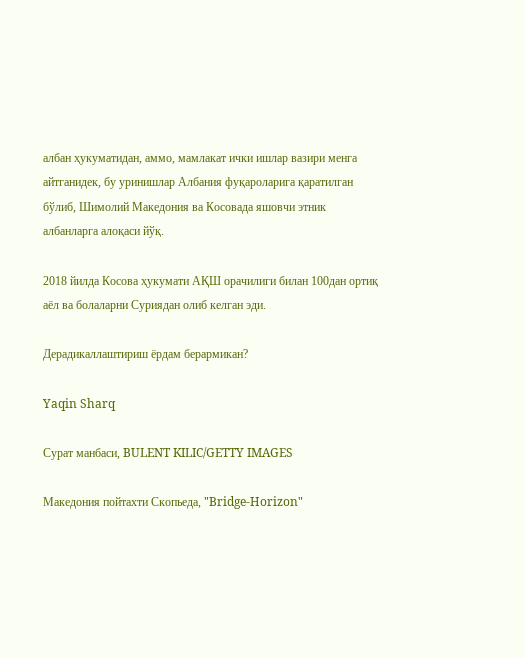албан ҳукуматидан, аммо, мамлакат ички ишлар вазири менга айтганидек, бу уринишлар Албания фуқароларига қаратилган бўлиб, Шимолий Македония ва Косовада яшовчи этник албанларга алоқаси йўқ.

2018 йилда Косова ҳукумати АҚШ орачилиги билан 100дан ортиқ аёл ва болаларни Суриядан олиб келган эди.

Дерадикаллаштириш ёрдам берармикан?

Yaqin Sharq

Сурат манбаси, BULENT KILIC/GETTY IMAGES

Македония пойтахти Скопьеда, "Bridge-Horizon"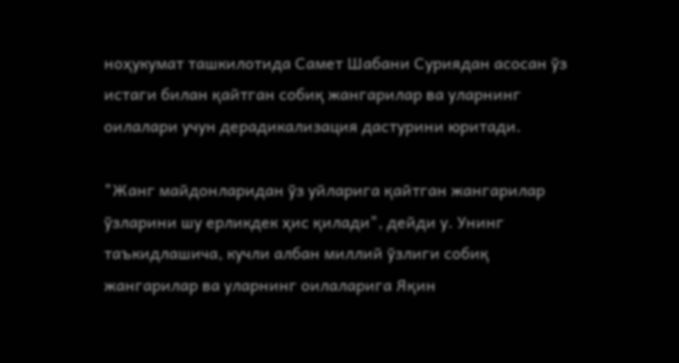ноҳукумат ташкилотида Самет Шабани Суриядан асосан ўз истаги билан қайтган собиқ жангарилар ва уларнинг оилалари учун дерадикализация дастурини юритади.

"Жанг майдонларидан ўз уйларига қайтган жангарилар ўзларини шу ерликдек ҳис қилади", дейди у. Унинг таъкидлашича, кучли албан миллий ўзлиги собиқ жангарилар ва уларнинг оилаларига Яқин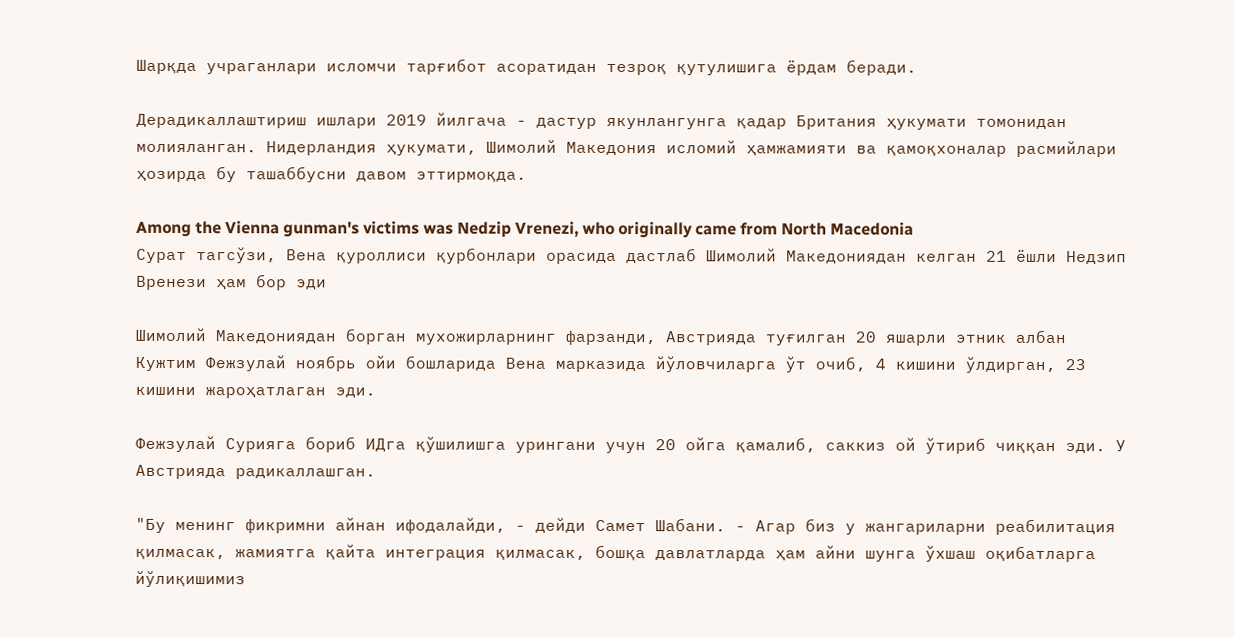Шарқда учраганлари исломчи тарғибот асоратидан тезроқ қутулишига ёрдам беради.

Дерадикаллаштириш ишлари 2019 йилгача - дастур якунлангунга қадар Британия ҳукумати томонидан молияланган. Нидерландия ҳукумати, Шимолий Македония исломий ҳамжамияти ва қамоқхоналар расмийлари ҳозирда бу ташаббусни давом эттирмоқда.

Among the Vienna gunman's victims was Nedzip Vrenezi, who originally came from North Macedonia
Сурат тагсўзи, Вена қуроллиси қурбонлари орасида дастлаб Шимолий Македониядан келган 21 ёшли Недзип Вренези ҳам бор эди

Шимолий Македониядан борган мухожирларнинг фарзанди, Австрияда туғилган 20 яшарли этник албан Кужтим Фежзулай ноябрь ойи бошларида Вена марказида йўловчиларга ўт очиб, 4 кишини ўлдирган, 23 кишини жароҳатлаган эди.

Фежзулай Сурияга бориб ИДга қўшилишга урингани учун 20 ойга қамалиб, саккиз ой ўтириб чиққан эди. У Австрияда радикаллашган.

"Бу менинг фикримни айнан ифодалайди, - дейди Самет Шабани. - Агар биз у жангариларни реабилитация қилмасак, жамиятга қайта интеграция қилмасак, бошқа давлатларда ҳам айни шунга ўхшаш оқибатларга йўлиқишимиз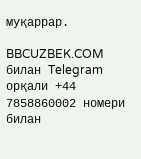муқаррар.

BBCUZBEK.COM билан Telegram орқали +44 7858860002 номери билан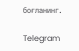боғланинг.

Telegram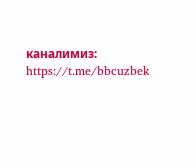каналимиз: https://t.me/bbcuzbek